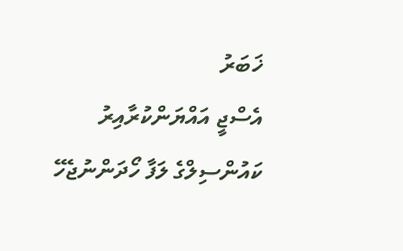ޚަބަރު
އެސްޖީ އައްޔަންކުރާއިރު ކައުންސިލްގެ ލަފާ ހޯދަންނުޖެހޭ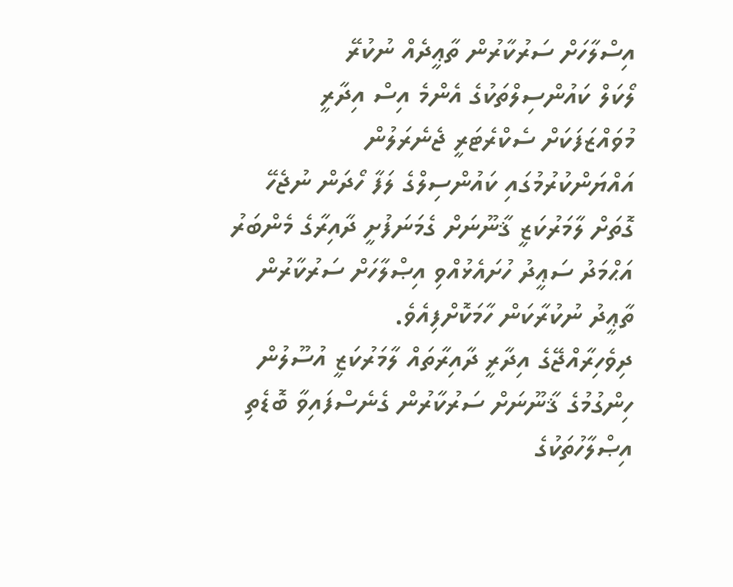އިސްލާހަށް ސަރުކާރުން ތާޢީދެއް ނުކުރޭ
ލޯކަލް ކައުންސިލްތަކުގެ އެންމެ އިސް އިދާރީ މުވައްޒަފަކަށް ސެކްރެޓަރީ ޖެނެރަލުން އައްޔަންކުރުމުގައި ކައުންސިލްގެ ލަފާ ހޯދަން ނުޖެހޭ ގޮތަށް ލާމަރުކަޒީ ޤާނޫނަށް ގެމަނަފުށީ ދާއިރާގެ މެންބަރު އަޙްމަދު ސަޢީދު ހުށައެޅުއްވި އިޞްލާހަށް ސަރުކާރުން ތާޢީދު ނުކުރާކަން ހާމަކޮށްފިއެވެ.
ދިވެހިރާއްޖޭގެ އިދާރީ ދާއިރާތައް ލާމަރުކަޒީ އުސޫލުން ހިންގުމުގެ ޤާނޫނަށް ސަރުކާރުން ގެނެސްފައިވާ ބޮޑެތި އިޞްލާހުތަކުގެ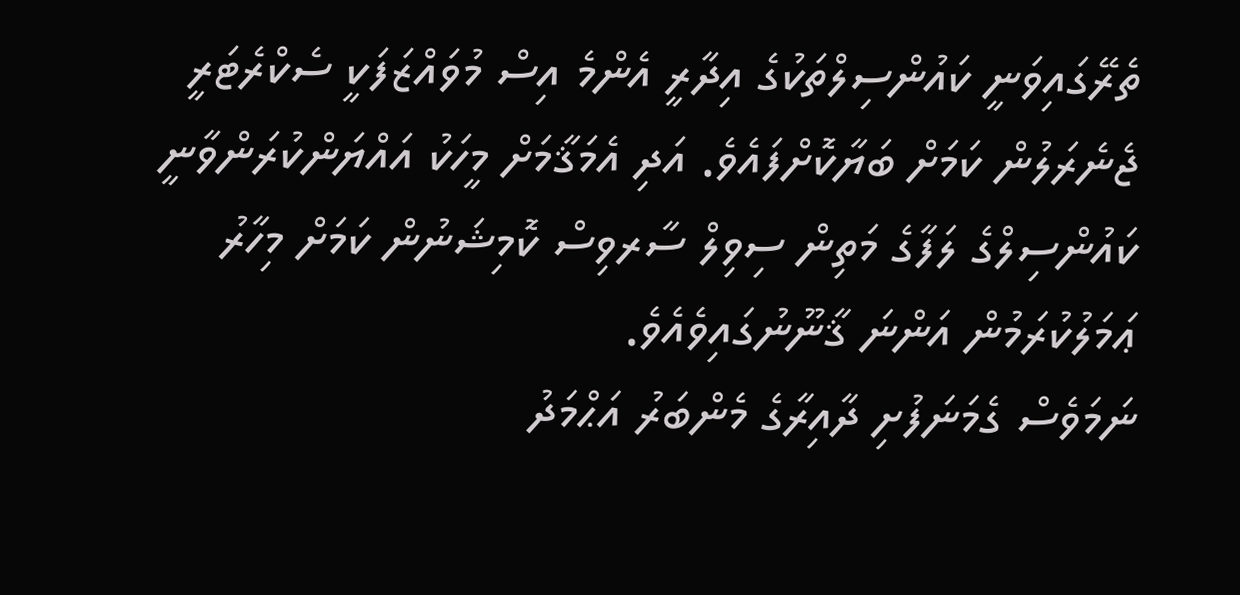ތެރޭގައިވަނީ ކައުންސިލްތަކުގެ އިދާރީ އެންމެ އިސް މުވައްޒަފަކީ ސެކްރެޓަރީ ޖެނެރަލުން ކަމަށް ބަޔާކޮށްފައެވެ. އަދި އެމަޤާމަށް މީހަކު އައްޔަންކުރަންވާނީ ކައުންސިލްގެ ލަފާގެ މަތިން ސިވިލް ސާރވިސް ކޮމިޝަނުން ކަމަށް މިހާރު ޢަމަލުކުރަމުން އަންނަ ޤާނޫނުގައިވެއެވެ.
ނަމަވެސް ގެމަނަފުށި ދާއިރާގެ މެންބަރު އަޙްމަދު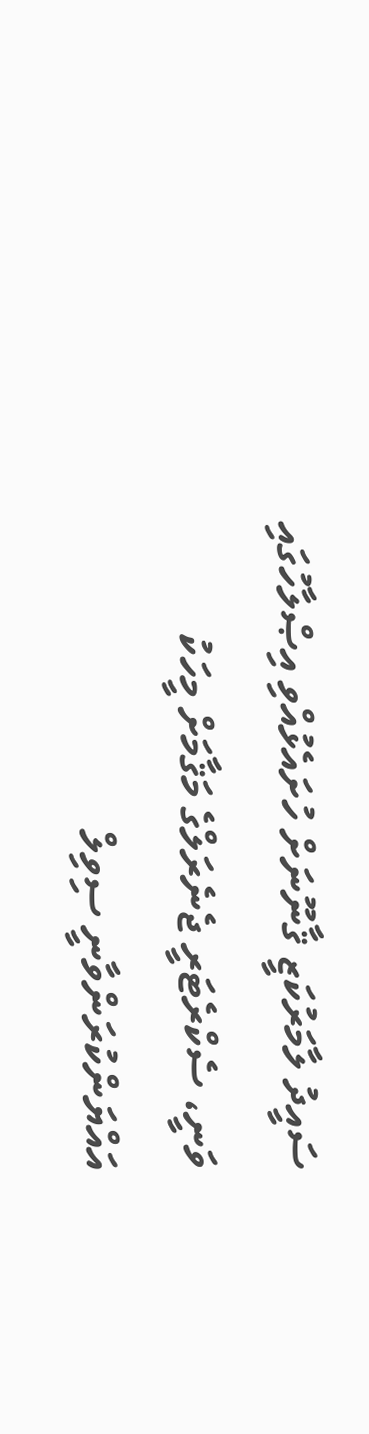ސައީދު ލާމަރުކަޒީ ޤާނޫނަށް ހުށައެޅުއްވި އިޞްލާހުގައި ވަނީ، ސެކްރެޓަރީ ޖެނެރަލްގެ މަޤާމަށް މީހަކު އައްޔަންކުރަންވާނީ ސިވިލް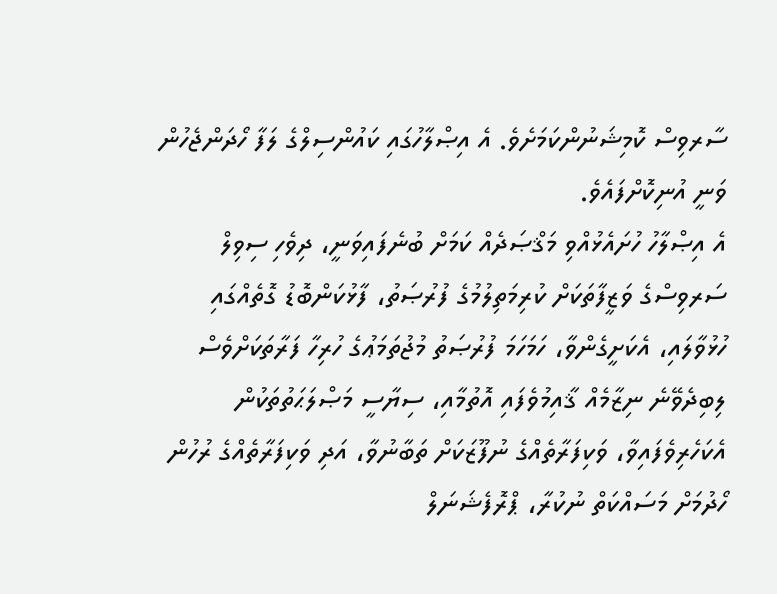ސާރވިސް ކޮމިޝަނުންކަމަށެވެ. އެ އިޞްލާހުގައި ކައުންސިލްގެ ލަފާ ހޯދަންޖެހުން ވަނީ އުނިކޮށްފައެވެ.
އެ އިޞްލާހު ހުށައެޅުއްވި މަޤްޞަދެއް ކަމަށް ބުނެފައިވަނީ، ދިވެހި ސިވިލް ސަރވިސްގެ ވަޒީފާތަކަށް ކުރިމަތިލުމުގެ ފުރުޞަތު، ފާޅުކަންބޮޑު ގޮތެއްގައި ހުޅުވާލައި، އެކަށީގެންވާ، ހަމަހަމަ ފުރުޞަތު މުޖުތަމަޢުގެ ހުރިހާ ފަރާތަކަށްވެސް ލިބިދެވޭނެ ނިޒާމެއް ޤާއިމުވެފައި އޮތުމާއި، ސިޔާސީ މަޞްލަޙަތުތަކުން އެކަހެރިވެފައިވާ، ވަކިފަރާތެއްގެ ނުފޫޒަކަށް ތަބާނުވާ، އަދި ވަކިފަރާތެއްގެ ރުހުން ހޯދުމަށް މަސައްކަތް ނުކުރާ، ޕްރޮފެޝަނަލް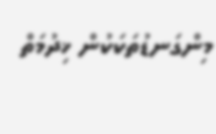މިންގަނޑުތަކަކުން ޚިދުމަތް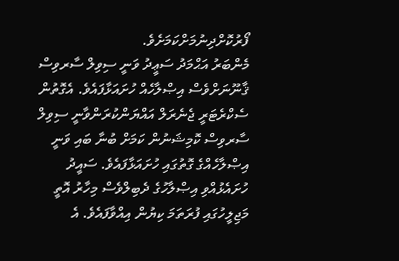ފޯރުކޮށްދިނުމަށްކަމަށެވެ.
މެންބަރު އަޙްމަދު ސަޢީދު ވަނީ ސިވިލް ސާރވިސް ޤާނޫނަށްވެސް އިޞްލާހެއް ހުށައަޅާފައެވެ. އެގޮތުން ސެކްރެޓަރީ ޖެނެރަލް އައްޔަންކުރަންވާނީ ސިވިލް ސާރވިސް ކޮމިޝަނުން ކަމަށް ބުނާ ބައި ވަނީ އިޞްލާހެއްގެ ގޮތުގައި ހުށައަޅާފައެވެ. ސައީދު ހުށައެޅުއްވި އިޞްލާހުގެ ދެބިލްވެސް މިހާރު އޮތީ މަޖިލީހުގައި ފުރަތަމަ ކިޔުން އިއްވާފައެވެ. އެ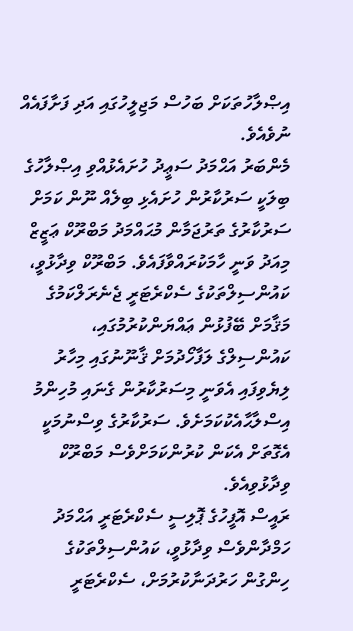އިޞްލާހުތަކަށް ބަހުސް މަޖިލީހުގައި އަދި ފަށާފައެއް ނުވެއެވެ.
މެންބަރު އަޙްމަދު ސަޢީދު ހުށައެޅުއްވި އިޞްލާހުގެ ބިލަކީ ސަރުކާރުން ހުށައެޅި ބިލެއް ނޫން ކަމަށް ސަރުކާރުގެ ތަރުޖަމާން މުޙައްމަދު މަބްރޫކް ޢަޒީޒް މިއަދު ވަނީ ހާމަކުރައްވާފައެވެ. މަބްރޫކް ވިދާޅުވީ، ކައުންސިލްތަކުގެ ސެކްރެޓަރީ ޖެނެރަލްކަމުގެ މަޤާމަށް ބޭފުޅުން ޢައްޔަންކުރުމުގައި، ކައުންސިލްގެ ލަފާހޯދުމަށް ޤާނޫނުގައި މިހާރު ލިޔެވިފައި އެވަނީ މިސަރުކާރުން ގެނައި މުހިންމު އިސްލާޙާއެކުކަމަށެވެ. ސަރުކާރުގެ ވިސްނުމަކީ އެގޮތަށް އެކަން ކުރުންކަމަށްވެސް މަބްރޫކް ވިދާޅުވިއެވެ.
ރައީސް އޮފީހުގެ ޕޮލިސީ ސެކްރެޓަރީ އަޙްމަދު ހަމްދާންވެސް ވިދާޅުވީ، ކައުންސިލްތަކުގެ ހިންގުން ހަރުދަނާކުރުމަށް، ސެކްރެޓަރީ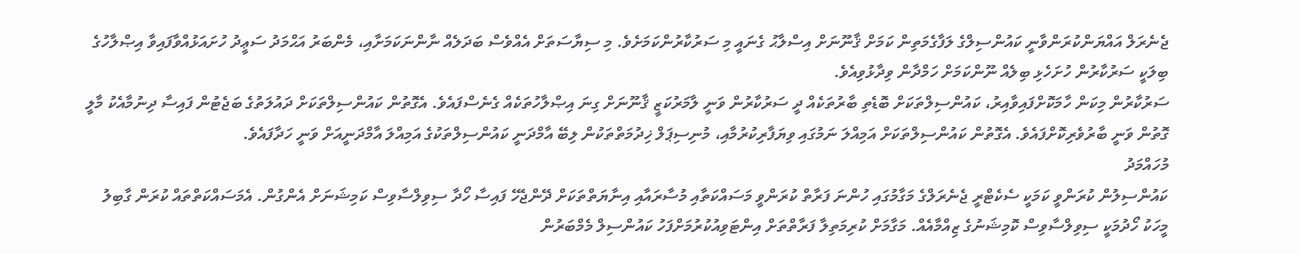ޖެނެރަލް އައްޔަންކުރަންވާނީ ކައުންސިލްގެ ލަފާގެމަތިން ކަމަށް ޤާނޫނަށް އިސްލާޙު ގެނައީ މި ސަރުކާރުންކަމަށެވެ. މި ސިޔާސަތަށް އެއްވެސް ބަދަލެއް ނާންނަކަމަށާއި، މެންބަރު އަޙްމަދު ސަޢީދު ހުށައަޅުއްވާފައިވާ އިޞްލާހުގެ ބިލަކީ ސަރުކާރުން ހުށަހެޅި ބިލެއް ނޫންކަމަށް ހަމްދާން ވިދާޅުވިއެވެ.
ސަރުކާރުން މިކަން ހާމަކޮށްފައިވާއިރު، ކައުންސިލްތަކަށް ބޮޑެތި ބާރުތަކެއް ދީ ސަރުކާރުން ވަނީ ލާމަރުކަޒީ ޤާނޫނަށް ގިނަ އިޞްލާހުތަކެއް ގެނެސްފައެވެ. އެގޮތުން ކައުންސިލްތަކަށް ދައުލަތުގެ ބަޖެޓުން ފައިސާ ދިނުމާއެކު މާލީ ގޮތުން ވަނީ ބާރުވެރިކޮށްފައެވެ. އެގޮތުން ކައުންސިލްތަކަށް އަމިއްލަ ނަމުގައި ވިޔަފާރިކުރުމާއި، މުނިސިޕަލް ޚިދުމަތްތަކުން ލިބޭ އާމްދަނީ ކައުންސިލްތަކުގެ އަމިއްލަ އާމްދަނީއަށް ވަނީ ހަދާފައެވެ.
މުހައްމަދު
ކައުންސިލުން ކުރަންވީ ކަމަކީ ސެކެޓްރީ ޖެނެރަލްގެ މަގާމުގައި ހުންނަ ފަރާތް ކުރަންވީ މަސައްކަތާއި މުސާރައާއި އިނާޔަތްތަކަށް ދޭންޖެހޭ ފައިސާ ހޯދާ ސިވިލްސާވިސް ކަމިޝަނަށް އެންގުން. އެމަސައްކަތްތައް ކުރަން ގާބިލު މީހަކު ހޯދުމަކީ ސިވިލްސާވިސް ކޮމިޝަނުގެ ޒިއްމާއެއް. މަގާމަށް ކުރިމަތިލާ ފަރާތްތަށް އިންޓަވިއުކުރުމަށްފަހު ކައުންސިލް މެމްބަރުން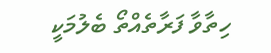ހިތާވާ ފަރާތެއްތޯ ބެލުމަކީ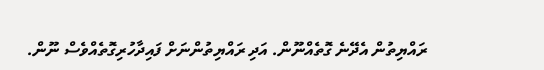ރައްޔިތުން އެދޭނެ ގޮތެއްނޫން. އަދި ރައްޔިތުންނަށް ފައިދާހުރިގޮތެއްވެސް ނޫން.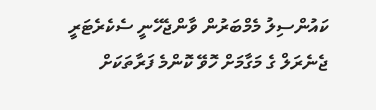ކައުންސިލު މެމްބަރުން ވާންޖެހޭނީ ސެކެރެޓަރީ ޖެނެރަލް ގެ މަގާމަށް ހޮވޭ ކޮންމެ ފަރާތަކަށް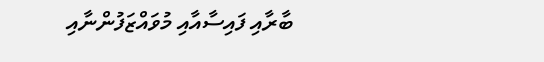ބާރާއި ފައިސާއާއި މުވައްޒަފުންނާއި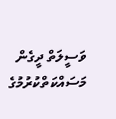ވަސީލަތް ދީގެން މަސައްކަތްކުރުމުގެ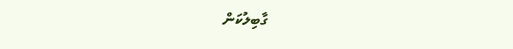ގާބިލުކަން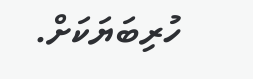ހުރިބަޔަކަށް.